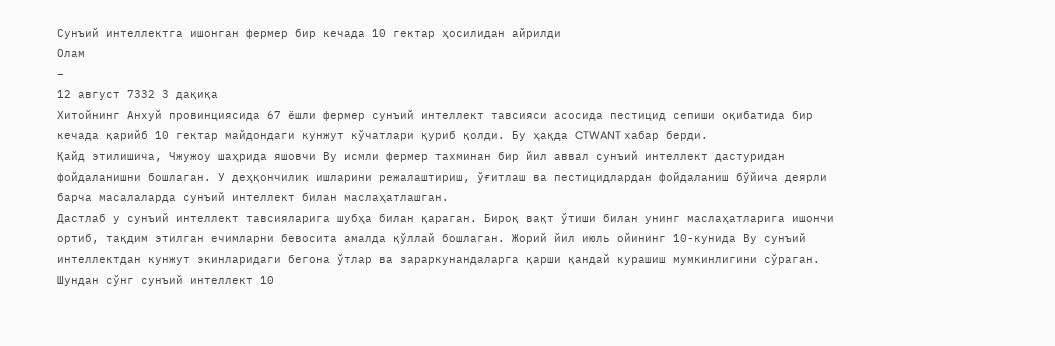Сунъий интеллектга ишонган фермер бир кечада 10 гектар ҳосилидан айрилди
Олам
−
12 август 7332 3 дақиқа
Хитойнинг Анхуй провинциясида 67 ёшли фермер сунъий интеллект тавсияси асосида пестицид сепиши оқибатида бир кечада қарийб 10 гектар майдондаги кунжут кўчатлари қуриб қолди. Бу ҳақда CTWANT хабар берди.
Қайд этилишича, Чжужоу шаҳрида яшовчи Ву исмли фермер тахминан бир йил аввал сунъий интеллект дастуридан фойдаланишни бошлаган. У деҳқончилик ишларини режалаштириш, ўғитлаш ва пестицидлардан фойдаланиш бўйича деярли барча масалаларда сунъий интеллект билан маслаҳатлашган.
Дастлаб у сунъий интеллект тавсияларига шубҳа билан қараган. Бироқ вақт ўтиши билан унинг маслаҳатларига ишончи ортиб, тақдим этилган ечимларни бевосита амалда қўллай бошлаган. Жорий йил июль ойининг 10-кунида Ву сунъий интеллектдан кунжут экинларидаги бегона ўтлар ва зараркунандаларга қарши қандай курашиш мумкинлигини сўраган. Шундан сўнг сунъий интеллект 10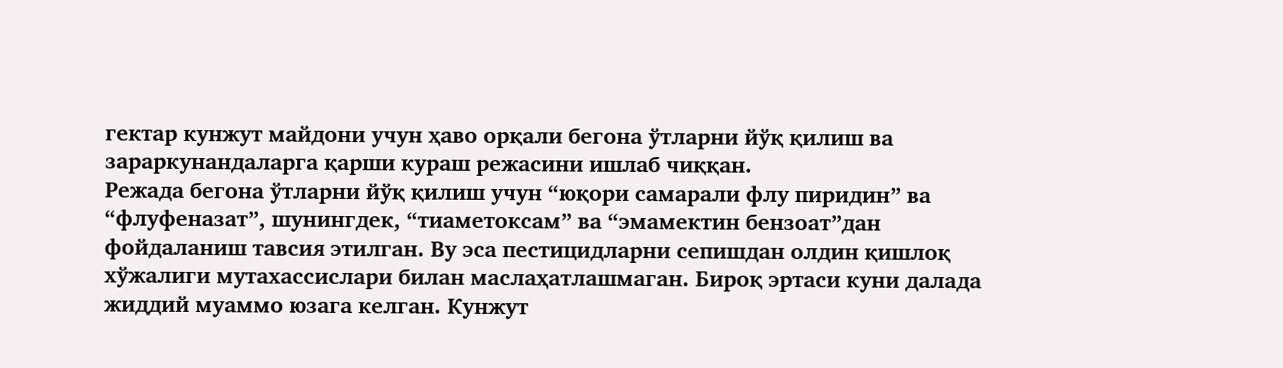гектар кунжут майдони учун ҳаво орқали бегона ўтларни йўқ қилиш ва зараркунандаларга қарши кураш режасини ишлаб чиққан.
Режада бегона ўтларни йўқ қилиш учун “юқори самарали флу пиридин” ва “флуфеназат”, шунингдек, “тиаметоксам” ва “эмамектин бензоат”дан фойдаланиш тавсия этилган. Ву эса пестицидларни сепишдан олдин қишлоқ хўжалиги мутахассислари билан маслаҳатлашмаган. Бироқ эртаси куни далада жиддий муаммо юзага келган. Кунжут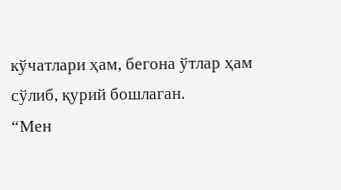кўчатлари ҳам, бегона ўтлар ҳам сўлиб, қурий бошлаган.
“Мен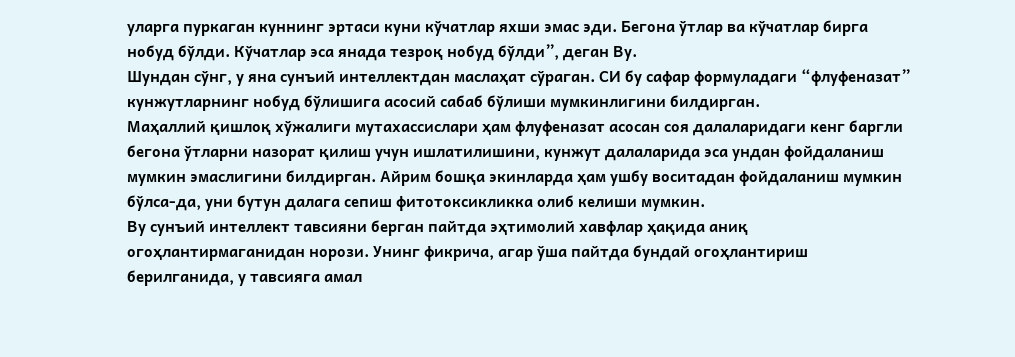уларга пуркаган куннинг эртаси куни кўчатлар яхши эмас эди. Бегона ўтлар ва кўчатлар бирга нобуд бўлди. Кўчатлар эса янада тезроқ нобуд бўлди”, деган Ву.
Шундан сўнг, у яна сунъий интеллектдан маслаҳат сўраган. СИ бу сафар формуладаги “флуфеназат” кунжутларнинг нобуд бўлишига асосий сабаб бўлиши мумкинлигини билдирган.
Маҳаллий қишлоқ хўжалиги мутахассислари ҳам флуфеназат асосан соя далаларидаги кенг баргли бегона ўтларни назорат қилиш учун ишлатилишини, кунжут далаларида эса ундан фойдаланиш мумкин эмаслигини билдирган. Айрим бошқа экинларда ҳам ушбу воситадан фойдаланиш мумкин бўлса-да, уни бутун далага сепиш фитотоксикликка олиб келиши мумкин.
Ву сунъий интеллект тавсияни берган пайтда эҳтимолий хавфлар ҳақида аниқ огоҳлантирмаганидан норози. Унинг фикрича, агар ўша пайтда бундай огоҳлантириш берилганида, у тавсияга амал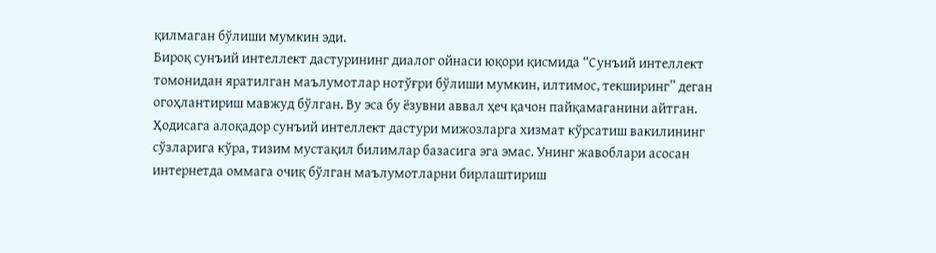қилмаган бўлиши мумкин эди.
Бироқ сунъий интеллект дастурининг диалог ойнаси юқори қисмида “Сунъий интеллект томонидан яратилган маълумотлар нотўғри бўлиши мумкин, илтимос, текширинг” деган огоҳлантириш мавжуд бўлган. Ву эса бу ёзувни аввал ҳеч қачон пайқамаганини айтган.
Ҳодисага алоқадор сунъий интеллект дастури мижозларга хизмат кўрсатиш вакилининг сўзларига кўра, тизим мустақил билимлар базасига эга эмас. Унинг жавоблари асосан интернетда оммага очиқ бўлган маълумотларни бирлаштириш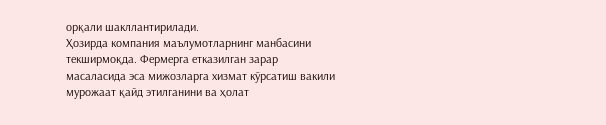орқали шакллантирилади.
Ҳозирда компания маълумотларнинг манбасини текширмоқда. Фермерга етказилган зарар масаласида эса мижозларга хизмат кўрсатиш вакили мурожаат қайд этилганини ва ҳолат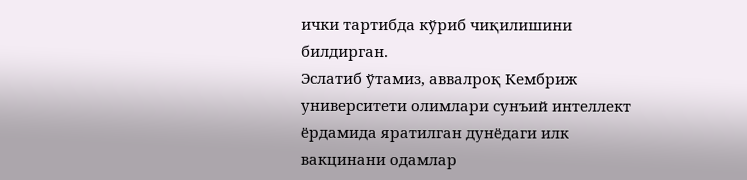ички тартибда кўриб чиқилишини билдирган.
Эслатиб ўтамиз, аввалроқ Кембриж университети олимлари сунъий интеллект ёрдамида яратилган дунёдаги илк вакцинани одамлар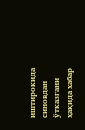иштирокида синовдан ўтказгани ҳақида хабар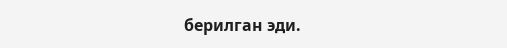берилган эди.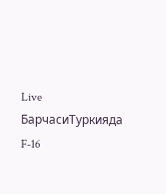Live
БарчасиТуркияда F-16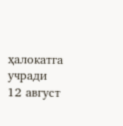ҳалокатга учради
12 август